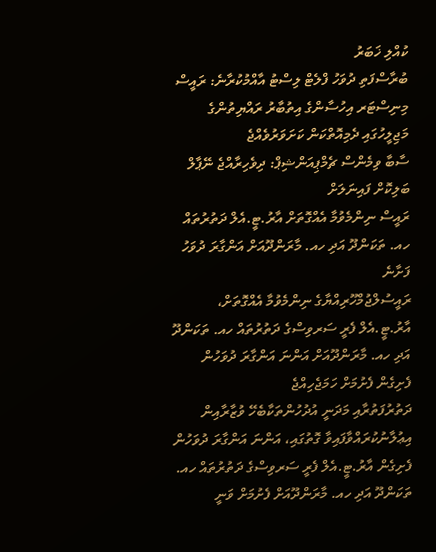ކުއްލި ޚަބަރު
ބުރާސްފަތި ދުވަހު ފްލެޓް ލިސްޓު އާއްމުކުރާނެ: ރައީސް
މިނިސްޓަރ އިހުސާންގެ އިތުބާރު ރައްޔިތުންގެ މަޖިލީހުގައި ދެމިއޮތްކަން ކަށަވަރުވެއްޖެ
ސާބާ ވިމެންސް ޗެމްޕިއަންޝިޕް: ދިވެހިރާއްޖެ ނޭޕާލް ބަލިކޮށް ފައިނަލަށް
ރައީސް ނިންމެވުމާ އެއްގޮތަށް އާރު.ޓީ.އެލް ދަތުރުތައް ހއ. ތަކަންދޫ އަދި ހއ. މާރަންދޫއަށް އަންގާރަ ދުވަހު ފަށާނެ
ރައީސުލްޖުމްހޫރިއްޔާގެ ނިންމެވުމާ އެއްގޮތަށް، އާރު.ޓީ.އެލް ފެރީ ސަރވިސްގެ ދަތުރުތައް ހއ. ތަކަންދޫ އަދި ހއ. މާރަންދޫއަށް އަންނަ އަންގާރަ ދުވަހުން ފެށިގެން ފެށުމަށް ހަމަޖެހިއްޖެ
ދަތުރުފަތުރާއި މަދަނީ އުދުހުންތަކާބެހޭ ވުޒާރާއިން އިޢުލާނުކުރައްވާފައިވާ ގޮތުގައި، އަންނަ އަންގާރަ ދުވަހުން ފެށިގެން އާރު.ޓީ.އެލް ފެރީ ސަރވިސްގެ ދަތުރުތައް ހއ. ތަކަންދޫ އަދި ހއ. މާރަންދޫއަށް ފެށުމަށް ވަނީ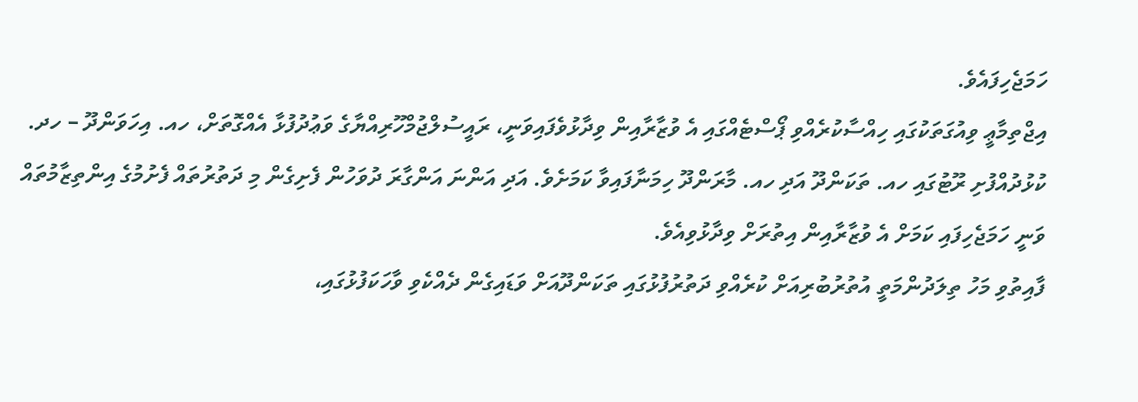ހަމަޖެހިފައެވެ.
އިޖްތިމާޢީ ވިއުގަތަކުގައި ހިއްސާކުރެއްވި ޕޯސްޓެއްގައި އެ ވުޒާރާއިން ވިދާޅުވެފައިވަނީ، ރައީސުލްޖުމްހޫރިއްޔާގެ ވަޢުދުފުޅާ އެއްގޮތަށް، ހއ. އިހަވަންދޫ – ހދ. ކުޅުދުއްފުށި ރޫޓުގައި ހއ. ތަކަންދޫ އަދި ހއ. މާރަންދޫ ހިމަނާފައިވާ ކަމަށެވެ. އަދި އަންނަ އަންގާރަ ދުވަހުން ފެށިގެން މި ދަތުރުތައް ފެށުމުގެ އިންތިޒާމުތައް ވަނީ ހަމަޖެހިފައި ކަމަށް އެ ވުޒާރާއިން އިތުރަށް ވިދާޅުވިއެވެ.
ފާއިތުވި މަހު ތިލަދުންމަތީ އުތުރުބުރިއަށް ކުރެއްވި ދަތުރުފުޅުގައި ތަކަންދޫއަށް ވަޑައިގެން ދެއްކެވި ވާހަކަފުޅުގައި،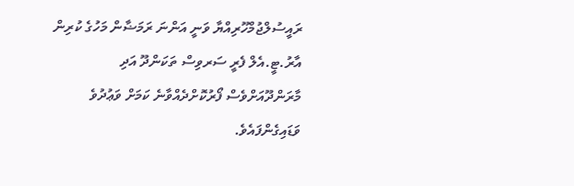ރައީސުލްޖުމްހޫރިއްޔާ ވަނީ އަންނަ ރަމަޟާން މަހުގެ ކުރިން އާރު.ޓީ.އެލް ފެރީ ސަރވިސް ތަކަންދޫ އަދި މާރަންދޫއަށްވެސް ފޯރުކޮށްދެއްވާނެ ކަމަށް ވަޢުދުވެ ވަޑައިގެންފައެވެ.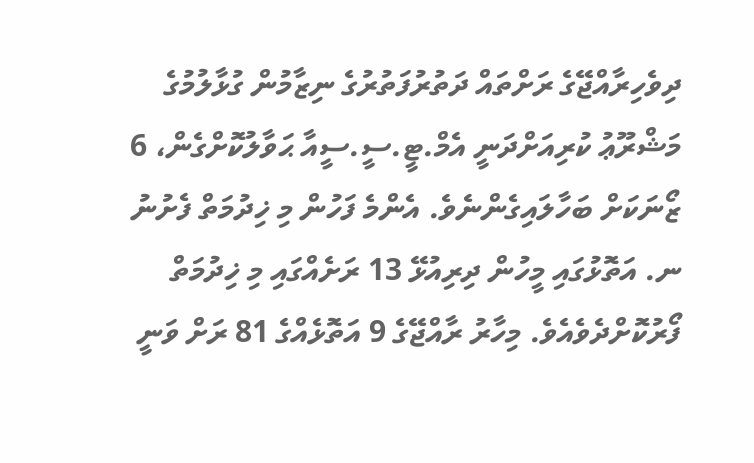ދިވެހިރާއްޖޭގެ ރަށްތައް ދަތުރުފަތުރުގެ ނިޒާމުން ގުޅާލުމުގެ މަޝްރޫޢު ކުރިއަށްދަނީ އެމް.ޓީ.ސީ.ސީއާ ޙަވާލުކޮށްގެން، 6 ޒޯނަކަށް ބަހާލައިގެންނެވެ. އެންމެ ފަހުން މި ޚިދުމަތް ފެށުނު ނ. އަތޮޅުގައި މީހުން ދިރިއުޅޭ 13 ރަށެއްގައި މި ޚިދުމަތް ފޯރުކޮށްދެވެއެވެ. މިހާރު ރާއްޖޭގެ 9 އަތޮޅެއްގެ 81 ރަށް ވަނީ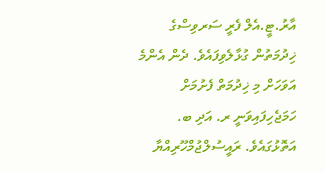އާރު.ޓީ.އެލް ފެރީ ސަރވިސްގެ ޚިދުމަތުން ގުޅާލެވިފައެވެ. ދެން އެންމެ އަވަހަށް މި ޚިދުމަތް ފެށުމަށް ހަމަޖެހިފައިވަނީ ރ. އަދި ބ. އަތޮޅުގައެވެ. ރައީސުލްޖުމްހޫރިއްޔާ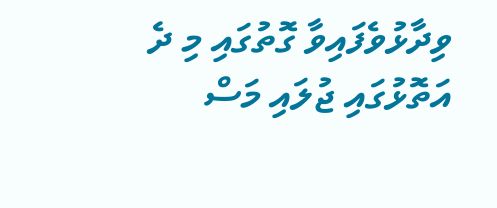ވިދާޅުވެފައިވާ ގޮތުގައި މި ދެ އަތޮޅުގައި ޖުލައި މަސް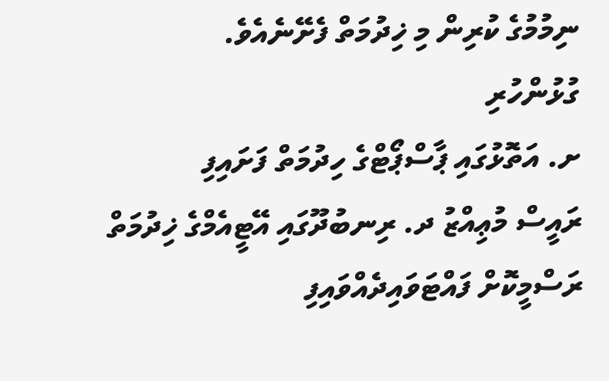ނިމުމުގެ ކުރިން މި ޚިދުމަތް ފެށޭނެއެވެ.
ގުޅުންހުރި
ށ. އަތޮޅުގައި ޕާސްޕޯޓްގެ ހިދުމަތް ފަށައިފި
ރައީސް މުޢިއްޒު ދ. ރިނބުދޫގައި އޭޓީއެމްގެ ޚިދުމަތް ރަސްމީކޮށް ފައްޓަވައިދެއްވައިފި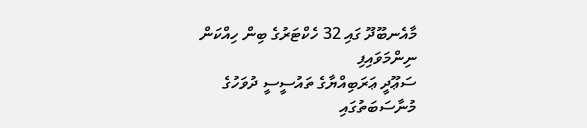މާއެނބޫދޫ ގައި 32 ހެކްޓަރުގެ ބިން ހިއްކަން ނިންމަވައިފި
ސަޢޫދީ ޢަރަބިއްޔާގެ ތައުސީސީ ދުވަހުގެ މުނާސަބަތުގައި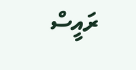ރައީސް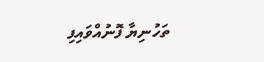ތަހުނިޔާ ފޮނުއްވައިފި